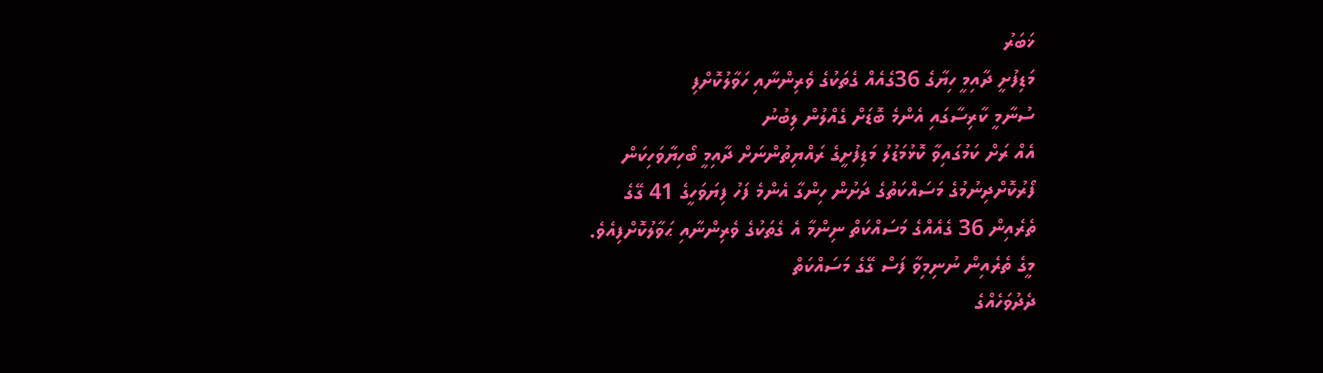ޚަބަރު
މަޑިފުށީ ދާއިމީ ހިޔާގެ 36ގެއެއް ގެތަކުގެ ވެރިންނާއި ހަވާލުކޮށްފި
ސުނާމީ ކާރިސާގައި އެންމެ ބޮޑަށް ގެއްލުން ލިބުނު
އެއް ރަށް ކަމުގައިވާ ކޮޅުމަޑުލު މަޑިފުށީގެ ރައްޔިތުންނަށް ދާއިމީ ބޯހިޔާވަހިކަން
ފޯރުކޮށްދިނުމުގެ މަސައްކަތުގެ ދަށުން ހިންގާ އެންމެ ފަހު ފިޔަވަހީގެ 41 ގޭގެ
ތެރެއިން 36 ގެއެއްގެ މަސައްކަތް ނިންމާ އެ ގެތަކުގެ ވެރިންނާއި ޙަވާލުކޮށްފިއެވެ.
މީގެ ތެރެއިން ނުނިމިވާ ފަސް ގޭގެ މަސައްކަތް
ދެދުވަހެއްގެ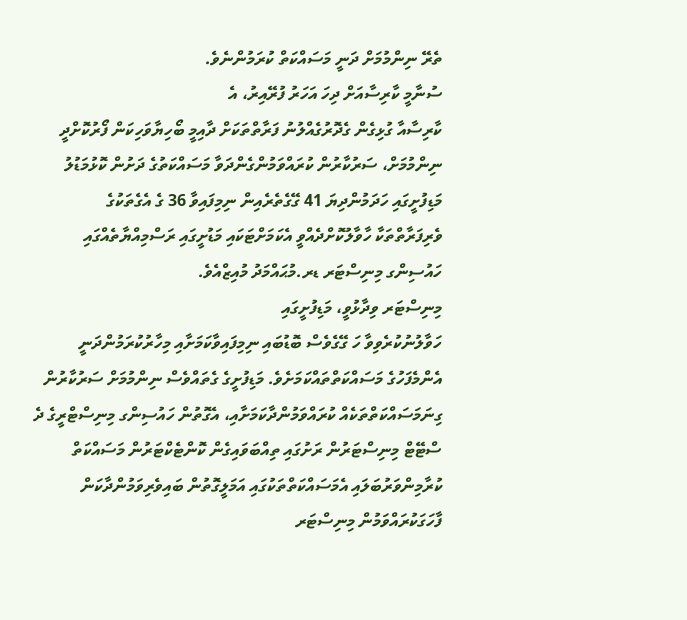ތެރޭ ނިންމުމަށް ދަނީ މަސައްކަތް ކުރަމުންނެވެ.
ސުނާމީ ކާރިސާއަށް ދިހަ އަހަރު ފުރޭއިރު، އެ
ކާރިސާއާ ގުޅިގެން ގެދޮރުގެއްލުނު ފަރާތްތަކަށް ދާއިމީ ބޯހިޔާވަހިކަން ފޯރުކޮށްދީ
ނިންމުމަށް، ސަރުކާރުން ކުރައްވަމުންގެންދަވާ މަސައްކަތުގެ ދަށުން ކޮޅުމަޑުލު
މަޑިފުށީގައި ހަދަމުންދިޔަ 41 ގޭގެތެރެއިން ނިމިފައިވާ 36 ގެ އެގެތަކުގެ
ވެރިފަރާތްތަކާ ހާވާލުކޮށްދެއްވީ އެކަމަށްޓަކައި މަޑުށީގައި ރަސްމިއްޔާތެއްގައި
ހައުސިންގ މިނިސްޓަރ ޑރ.މުޙައްމަދު މުއިޒްއެވެ.
މިނިސްޓަރ ވިދާޅުވީ، މަޑިފުށީގައި
ހަވާލުނުކުރެވިވާ ހަ ގޭގެވެސް ބޮޑުބައި ނިމިފައިވާކަމަށާއި މިހާރުކުރަމުންދަނީ
އެންމެފަހުގެ މަސައްކަތްތައްކަމަށެވެ. މަޑިފުށީގެ ގެތައްވެސް ނިންމުމަށް ސަރުކާރުން
ގިނަމަސައްކަތްތަކެއް ކުރައްވަމުންދާކަމަށާއި، އެގޮތުން ހައުސިންގ މިނިސްޓްރީގެ ދެ
ސްޓޭޓް މިނިސްޓަރުން ރަށުގައި ތިއްބަވައިގެން ކޮންޓެކްޓަރުން މަސައްކަތް
ކުރާމިންވަރުބަލައި އެމަސައްކަތްތަކުގައި އަމަލީގޮތުން ބައިވެރިވަމުންދާކަން
ފާހަގަކުރައްވަމުން މިނިސްޓަރ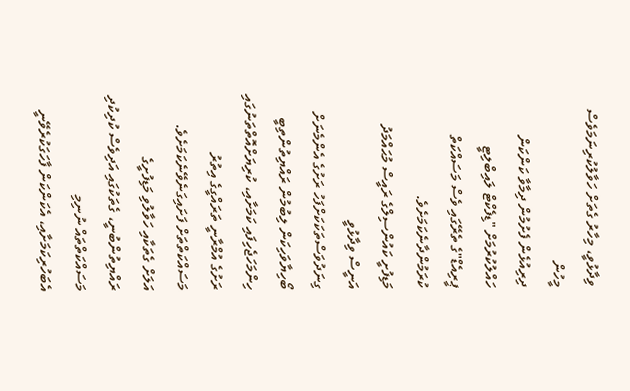ވިދާޅުވީ، މިހާރު ގެތަށް ހަވާލުކުރިނަމަވެސް މީހުން
ދިރިއުޅެން ފެށުމުން ދިމާވާ ކަންކަން ހައްލުކުރުމަށް "ޑިފެކްޓް ލައިބްލިޓީ
ޕީރިއެޑް"ގެ ތެރޭގައި ވެސް މަސައްކަތް ކުރަމުންދާނެކަމަށެވެ.
މަޑިފުށީ ކައުންސިލްގެ ރައީސް މުޙައްމަދު އަނީސް ވިދާޅުވީ
ގިނަދުވަސްތަކަކަށްފަހު ރަށުގެ އެންމެނަށް ބޯހިޔާވަހިކަން ލިބުމުން ރައްޔިތުންތިބީ
ހިންމަހަޖެހިފައި ކަމަށާއި، ކުރިޔަށްއޮތްތަނުގައި ރަށުގެ އުމްރާނީ ތަރައްގީގެ އިތުރު
މަސައްކަތްތަށް ފަށައިގަނެވޭނެކަމަށެވެ.
އަލަށް ގެތަކާއި ހަވާލުވި މަޑިފުށީގެ
ރައްޔިތުންބުނީ، ގެތަކުގައި އަދިވެސް ކުދިކުދި މަސައްކަތްތައް ނުނިމި
އެބަހުރިކަމަށާއި، އެކަންކަން ފާހަގަކުރެވޭނީ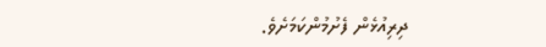ދިރިއުޅެން ފެށުމުންކަމަށެވެ.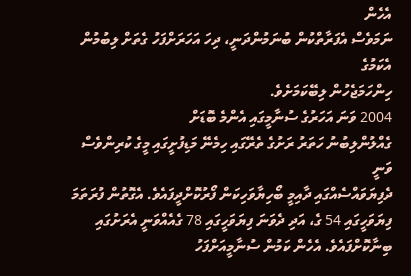އެހެން
ނަމަވެސް އެފަރާތްކުން ބުނަމުންދަނީ، ދިހަ އަހަރަށްފަހު ގެތަށް ލިބުމުން އެކަމުގެ
ހިންހަމަޖެހުން ލިބޭކަމަށެވެ.
2004 ވަނަ އަހަރުގެ ސުނާމީގައި އެންމެ ބޮޑަށް
ގެއްލުންލިބުނު ހަތަރު ރަށުގެ ތެރޭގައި ހިމެނޭ މަޑިފުށީގައި މީގެ ކުރިންވެސް ވަނީ
ދެފިޔަވައްސެއްގައި ދާއިމީ ބޯހިޔާވަހިކަން ފޯރުކޮށްދީފައެވެ. އެގޮތުން ފުރަތަމަ
ފިޔަވަހީގައި 54 ގެ، އަދި ދެވަނަ ފިޔަވަހީގައި 78 ގެއެއްވަނީ އެރަށުގައި
ބިނާކޮށްފައެވެ. އެހެން ކަމުން ސުނާމީއަށްފަހު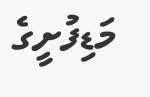މަޑިފުށީގެ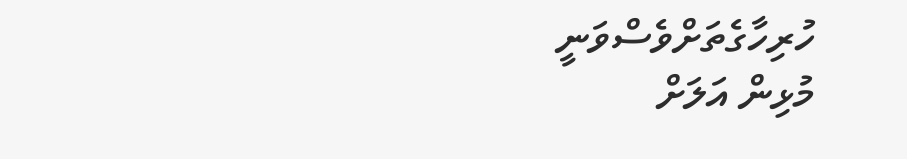ހުރިހާގެތަށްވެސްވަނީ
މުޅިން އަލަށް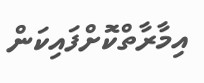އިމާރާތްކޮށްފައިކަން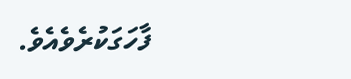ފާހަގަކުރެވެއެވެ.